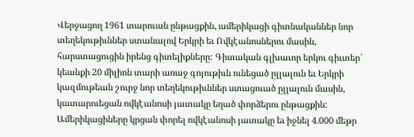Վերջացող 1961 տարուան ընթացքին, ամերիկացի գիտնականներ նոր տեղեկութիւններ ստանալով Երկրի եւ Ովկէանոսներու մասին, հարստացուցին իրենց գիտելիքները: Գիտական գլխաւոր երկու գիւտեր՝ կեանքի 20 միլիոն տարի առաջ գոյութիւն ունեցած ըլլալուն եւ Երկրի կազմութեան շուրջ նոր տեղեկութիւններ ստացուած ըլլալուն մասին, կատարուեցան ովկէանոսի յատակը եղած փորձերու ընթացքին:
Ամերիկացիները կրցան փորել ովկէանոսի յատակը եւ իջնել 4.000 մեթր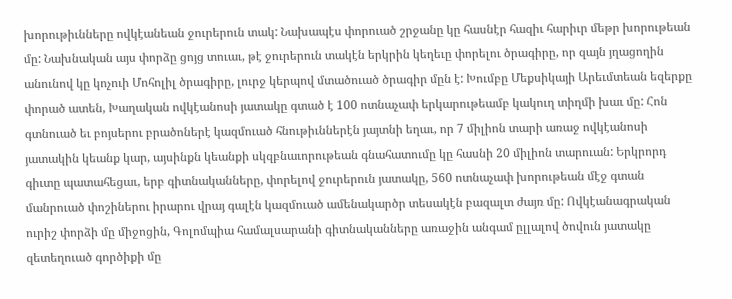խորութիւնները ովկէանեան ջուրերուն տակ: Նախապէս փորուած շրջանը կը հասնէր հազիւ հարիւր մեթր խորութեան մը: Նախնական այս փորձը ցոյց տուաւ, թէ ջուրերուն տակէն երկրին կեղեւը փորելու ծրագիրը, որ զայն յղացողին անունով կը կոչուի Մոհոլիլ ծրագիրը, լուրջ կերպով մտածուած ծրագիր մըն է: Խումբը Մեքսիկայի Արեւմտեան եզերքը փորած ատեն, Խաղական ովկէանոսի յատակը գտած է 100 ոտնաչափ երկարութեամբ կակուղ տիղմի խաւ մը: Հոն գտնուած եւ բոյսերու բրածոներէ կազմուած հնութիւններէն յայտնի եղաւ, որ 7 միլիոն տարի առաջ ովկէանոսի յատակին կեանք կար, այսինքն կեանքի սկզբնաւորութեան գնահատումը կը հասնի 20 միլիոն տարուան: Երկրորդ գիւտը պատահեցաւ, երբ գիտնականները, փորելով ջուրերուն յատակը, 560 ոտնաչափ խորութեան մէջ գտան մանրուած փոշիներու իրարու վրայ գալէն կազմուած ամենակարծր տեսակէն բազալտ ժայռ մը: Ովկէանագրական ուրիշ փորձի մը միջոցին, Գոլոմպիա համալսարանի գիտնականները առաջին անգամ ըլլալով ծովուն յատակը զետեղուած գործիքի մը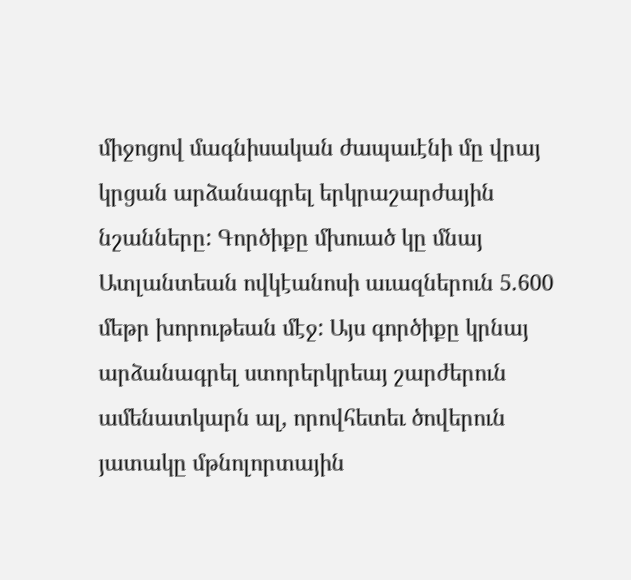միջոցով մագնիսական ժապաւէնի մը վրայ կրցան արձանագրել երկրաշարժային նշանները: Գործիքը մխուած կը մնայ Ատլանտեան ովկէանոսի աւազներուն 5.600 մեթր խորութեան մէջ: Այս գործիքը կրնայ արձանագրել ստորերկրեայ շարժերուն ամենատկարն ալ, որովհետեւ ծովերուն յատակը մթնոլորտային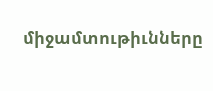միջամտութիւնները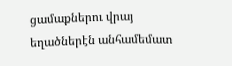ցամաքներու վրայ եղածներէն անհամեմատ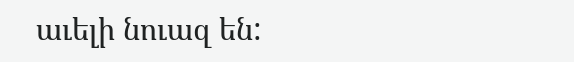աւելի նուազ են: